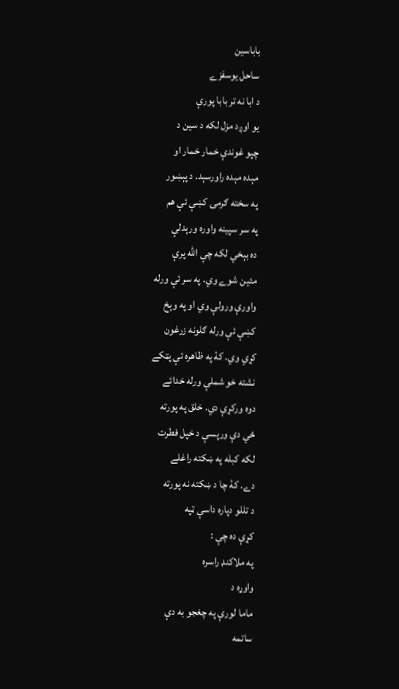باباسين
ساحل يوسفزے
د ابا نه تر بابا پورې
يو اوږد مزل لکه د سين د
چپو غوندې خمار خمار او
مېده مېده راورسېد. د پېښور
په سخته ګرمۍ کښې ئې هم
په سر سپينه واوره ورېدلې
ده بېخي لکه چې الله پرې
مئين شوے وي. په سر ئې ورله
واورې ورولې وي او په وېخ
کښې ئې ورله ګلونه زرغون
کړي وي. کۀ په ظاهره ئې پټکے
نشته خو شملې ورله خدائے
دوه ورکړې دي. خلق په پورته
ځي دې ورپسې د خپل فطرت
لکه کبله په ښکته راغلے
دے. کۀ چا د ښکته نه پورته
د تللو دپاره داسې ټپه
کړې ده چې :
په ملاکنډ راسره
واوړه د
ماما لورې په چغجو به دې
ساتمه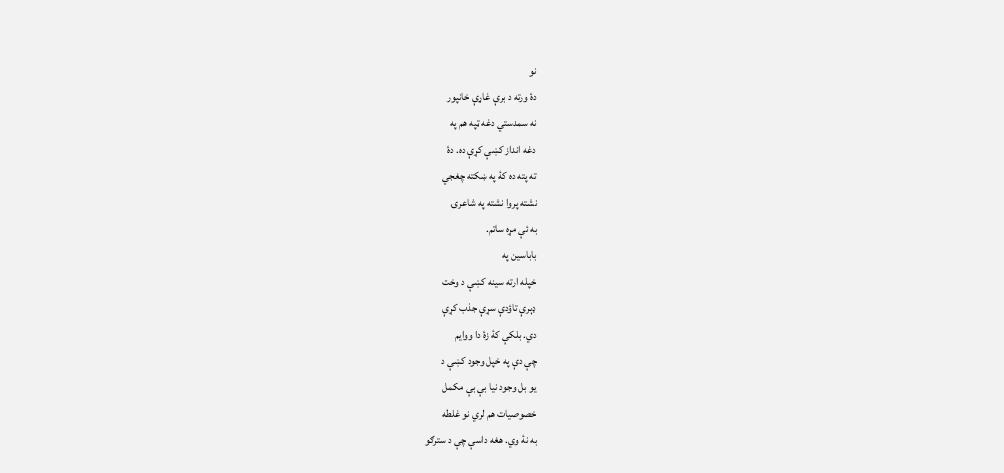نو
دۀ ورته د برې غاړې خانپور
نه سمدستي دغه ټپه هم په
دغه انداز کښې کړې ده. دۀ
ته پته ده کۀ په ښکته چغجي
نشته پروا نشته په شاعرۍ
به ئې مړه ساتم.
باباسين په
خپله ارته سينه کښې د وخت
ډېرې تاؤدې سړې جذب کړې
دي. بلکې کۀ زۀ دا ووايم
چې دې په خپل وجود کښې د
يو بل وجود نيا بې بې مکمل
خصوصيات هم لري نو غلطه
به نۀ وي. هغه داسې چې د سترګو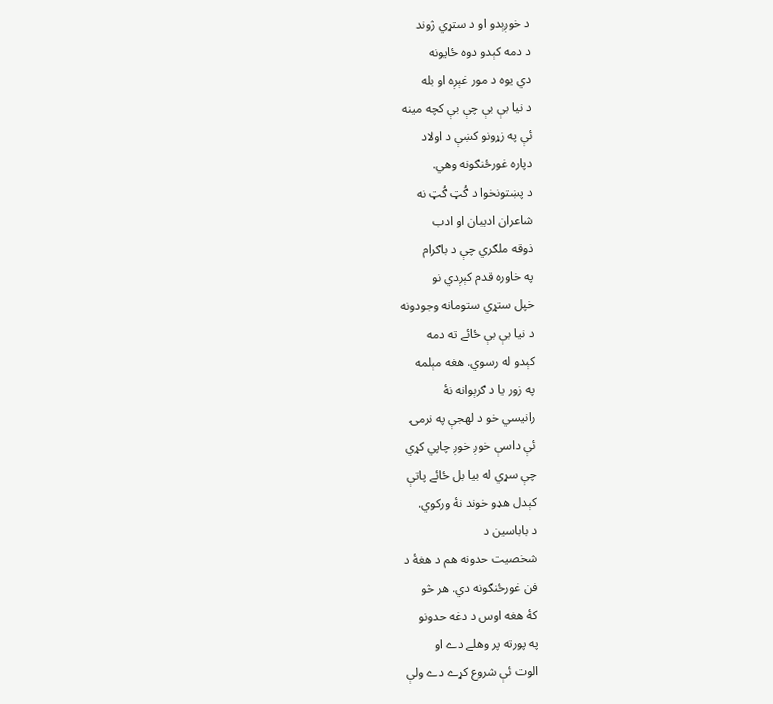د خوږېدو او د ستړي ژوند
د دمه کېدو دوه ځايونه
دي يوه د مور غېږه او بله
د نيا بې بې چې بې کچه مينه
ئې په زړونو کښې د اولاد
دپاره غورځنګونه وهي.
د پښتونخوا د ګُټ ګُټ نه
شاعران اديبان او ادب
ذوقه ملګري چې د باګرام
په خاوره قدم کېږدي نو
خپل ستړي ستومانه وجودونه
د نيا بې بې ځائے ته دمه
کېدو له رسوي. هغه مېلمه
په زور يا د ګرېوانه نۀ
رانيسي خو د لهجې په نرمۍ
ئې داسې خوږ خوږ چاپي کړي
چې سړي له بيا بل ځائے پاتې
کېدل هډو خوند نۀ ورکوي.
د باباسين د
شخصيت حدونه هم د هغۀ د
فن غورځنګونه دي. هر څو
کۀ هغه اوس د دغه حدونو
په پورته پر وهلے دے او
الوت ئې شروع کړے دے ولې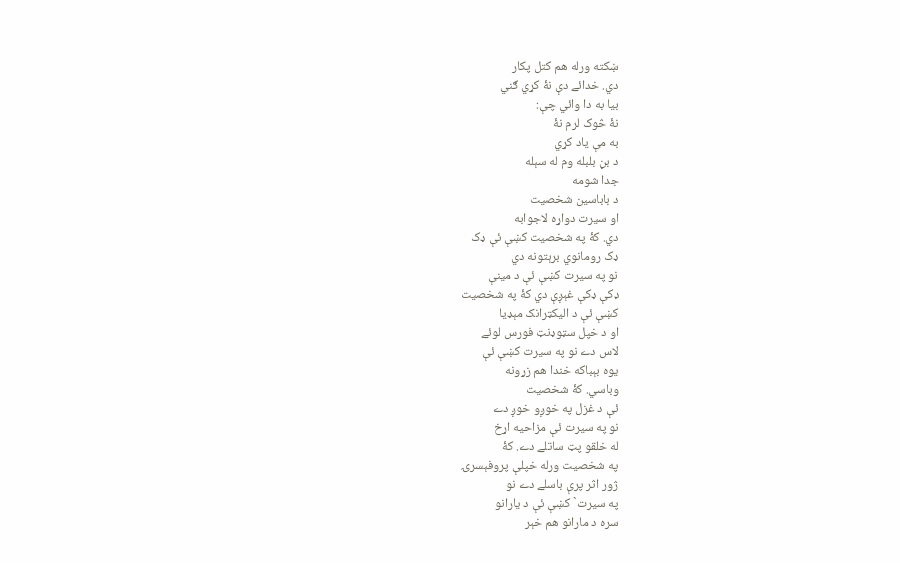ښکته ورله هم کتل پکار
دي. خدائے دې نۀ کړي ګني
بيا به دا وائي چې:
نۀ څوک لرم نۀ
به مې ياد کړي
د بڼ بلبله وم له سېله
جدا شومه
د باباسين شخصيت
او سيرت دواړه لاجوابه
دي. کۀ په شخصيت کښې ئې ډک
ډک رومانوي برېتونه دي
نو په سيرت کښې ئې د مينې
ډکې ډکې غېږې دي کۀ په شخصيت
کښې ئې د اليکټرانک مېډيا
او د خپل سټوډنټ فورس لوئے
لاس دے نو په سيرت کښې ئې
يوه بېباکه خندا هم زړونه
وباسي. کۀ شخصيت
ئې د غزل په خوږو خوږ دے
نو په سيرت ئې مزاحيه اړخ
له خلقو پټ ساتلے دے. کۀ
په شخصيت ورله خپلې پروفېسرۍ
ژور اثر پرې باسلے دے نو
په سيرت` کښې ئې د يارانو
سره د مارانو هم خېر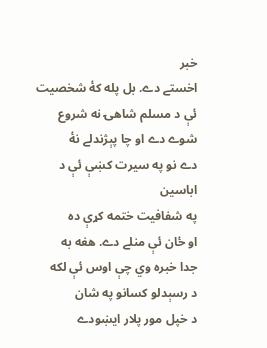خبر
اخستے دے. بل پله کۀ شخصيت
ئې د مسلم شاهۍ نه شروع
شوے دے او چا پېژندلے نۀ
دے نو په سيرت کښې ئې د اباسين
په شفافيت ختمه کړې ده
او ځان ئې منلے دے. هغه به
جدا خبره وي چې اوس ئې لکه
د رسېدلو کسانو په شان
د خپل مور پلار ايښودے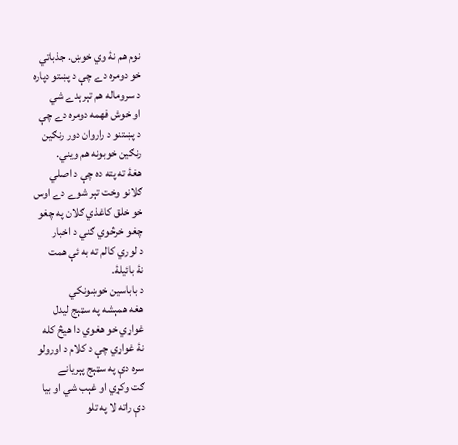نوم هم نۀ وي خوښ. جذباتي
خو دومره دے چې د پښتو دپاره
د سروماله هم تېرېدے شي
او خوش فهمه دومره دے چې
د پښتنو د راروان دور رنګين
رنګين خوبونه هم ويني.
هغۀ ته پته ده چې د اصلي
ګلانو وخت تېر شوے دے اوس
خو خلق کاغذي ګلان په چغو
چغو خرڅوي ګني د اخبار
د لوري کالم ته به ئې همت
نۀ بائيلۀ.
د باباسين خوښونکي
هغه همېشه په سټېج ليدل
غواړي خو هغوي دا هيڅ کله
نۀ غواړي چې د کلام د اورولو
سره دې په سټېج پېريانے
ګت وکړي او غېب شي او بيا
دې راته لا په تلو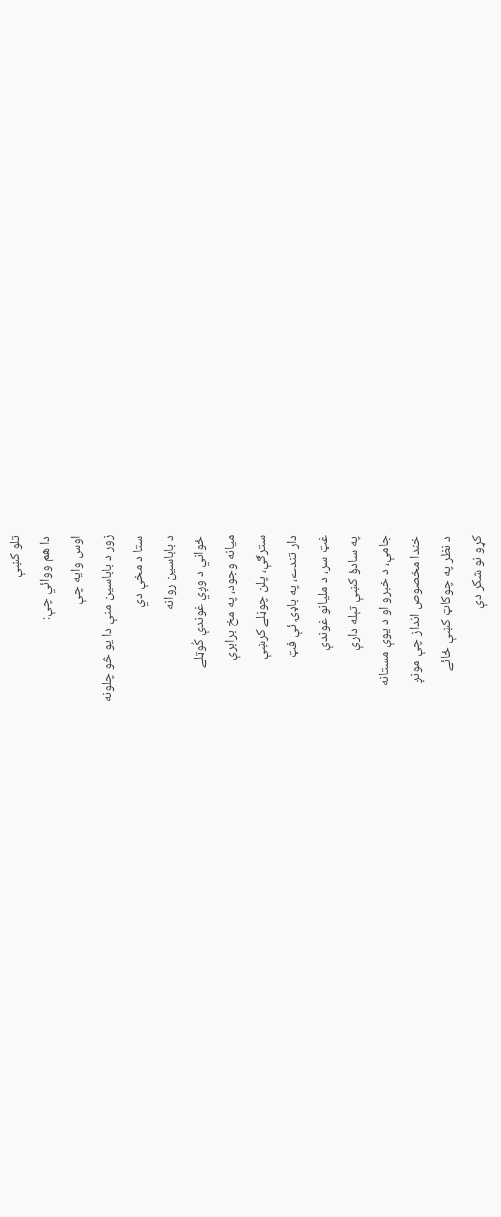تلو کښې
دا هم ووائي چې:
اوس وايه چې
زور د باباسين منې دا يو څو چلونه
ستا د مخې دي
د باباسين روانه
ځواني د وږي غوندې کُوټلے
ميانه وجود، په مخ برابرې
سترګې، پلن چوڼلے کرښې
دار تندے، په باډۍ ئې فټ
غټ سر، د مليانو غوندې
په سادؤ کښې تېله دارې
جامې، د خبرو او د يوې مستانه
خندا مخصوص انداز چې مونږ
د نظر په چوکاټ کښې ځائے
کړو نو شکر دې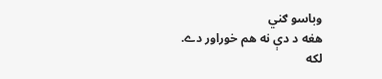وباسو ګني
هغه د دې نه هم خوراور دے.
لکه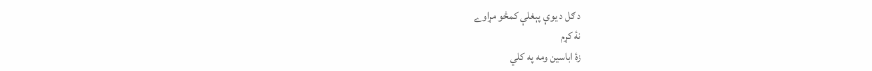د ګل د يوې پېغلې کمڅو مړاوے
نۀ کړم
زۀ اباسين ومه په کلي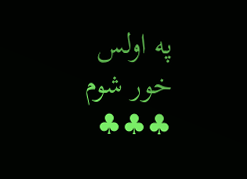په اولس خور شوم
♣♣♣